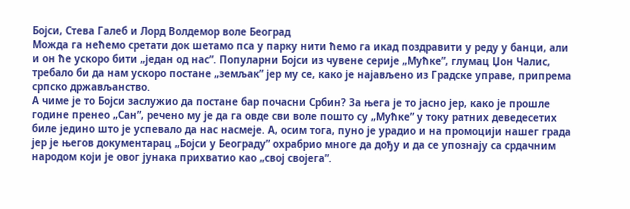Бојси, Стева Галеб и Лорд Волдемор воле Београд
Можда га нећемо сретати док шетамо пса у парку нити ћемо га икад поздравити у реду у банци, али и он ће ускоро бити „један од нас”. Популарни Бојси из чувене серије „Мућке”, глумац Џон Чалис, требало би да нам ускоро постане „земљак” јер му се, како је најављено из Градске управе, припрема српско држављанство.
А чиме је то Бојси заслужио да постане бар почасни Србин? За њега је то јасно јер, како је прошле године пренео „Сан”, речено му је да га овде сви воле пошто су „Мућке” у току ратних деведесетих биле једино што је успевало да нас насмеје. А, осим тога, пуно је урадио и на промоцији нашег града јер је његов документарац „Бојси у Београду” охрабрио многе да дођу и да се упознају са срдачним народом који је овог јунака прихватио као „свој својега”.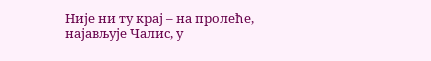Није ни ту крај – на пролеће, најављује Чалис, у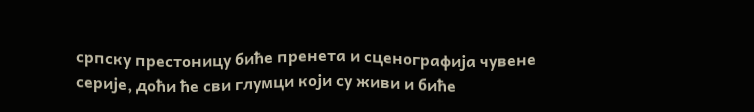српску престоницу биће пренета и сценографија чувене серије, доћи ће сви глумци који су живи и биће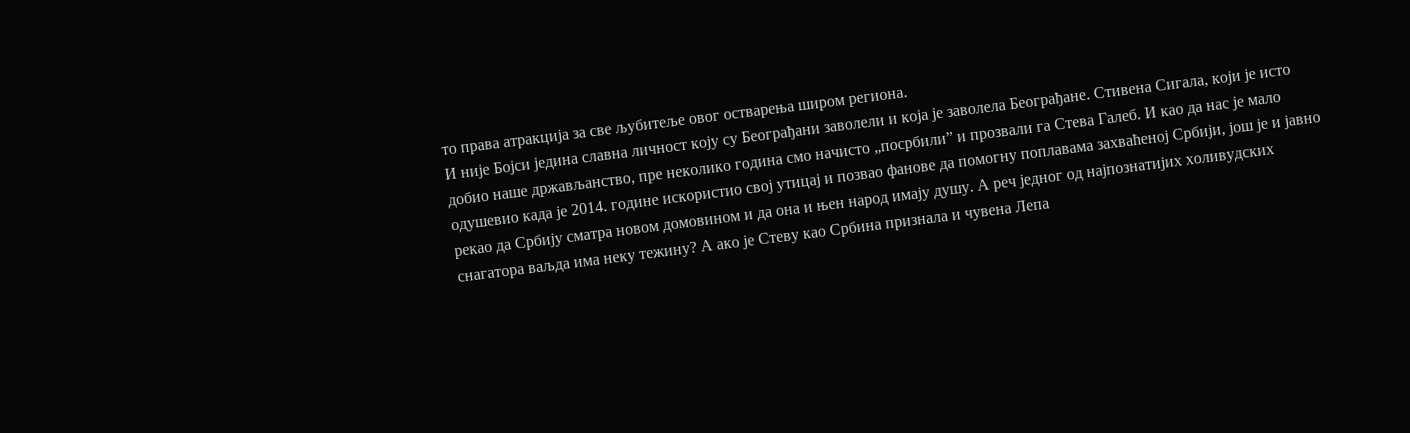то права атракција за све љубитеље овог остварења широм региона.
И није Бојси једина славна личност коју су Београђани заволели и која је заволела Београђане. Стивена Сигала, који је исто добио наше држављанство, пре неколико година смо начисто „посрбили” и прозвали га Стева Галеб. И као да нас је мало одушевио када је 2014. године искористио свој утицај и позвао фанове да помогну поплавама захваћеној Србији, још је и јавно рекао да Србију сматра новом домовином и да она и њен народ имају душу. А реч једног од најпознатијих холивудских снагатора ваљда има неку тежину? А ако је Стеву као Србина признала и чувена Лепа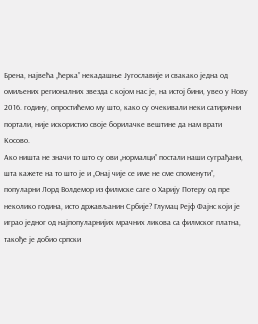Брена, највећа „ћерка” некадашње Југославије и свакако једна од омиљених регионалних звезда с којом нас је, на истој бини, увео у Нову 2016. годину, опростићемо му што, како су очекивали неки сатирични портали, није искористио своје борилачке вештине да нам врати Косово.
Ако ништа не значи то што су ови „нормалци” постали наши суграђани, шта кажете на то што је и „Онај чије се име не сме споменути”, популарни Лорд Волдемор из филмске саге о Харију Потеру од пре неколико година, исто држављанин Србије? Глумац Рејф Фајнс који је играо једног од најпопуларнијих мрачних ликова са филмског платна, такође је добио српски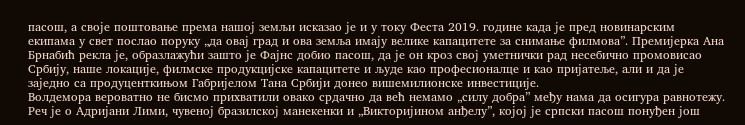пасош, а своје поштовање према нашој земљи исказао је и у току Феста 2019. године када је пред новинарским екипама у свет послао поруку „да овај град и ова земља имају велике капацитете за снимање филмова”. Премијерка Ана Брнабић рекла је, образлажући зашто је Фајнс добио пасош, да је он кроз свој уметнички рад несебично промовисао Србију, наше локације, филмске продукцијске капацитете и људе као професионалце и као пријатеље, али и да је заједно са продуценткињом Габријелом Тана Србији донео вишемилионске инвестиције.
Волдемора вероватно не бисмо прихватили овако срдачно да већ немамо „силу добра” међу нама да осигура равнотежу. Реч је о Адријани Лими, чувеној бразилској манекенки и „Викторијином анђелу”, којој је српски пасош понуђен још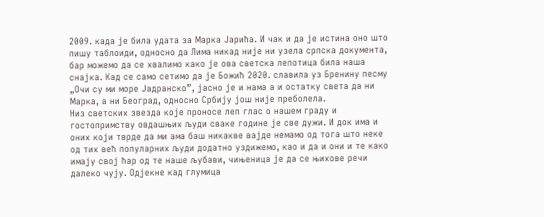2009. када је била удата за Марка Јарића. И чак и да је истина оно што пишу таблоиди, односно да Лима никад није ни узела српска документа, бар можемо да се хвалимо како је ова светска лепотица била наша снајка. Кад се само сетимо да је Божић 2020. славила уз Бренину песму „Очи су ми море Јадранско”, јасно је и нама а и остатку света да ни Марка, а ни Београд, односно Србију још није преболела.
Низ светских звезда које проносе леп глас о нашем граду и гостопримству овдашњих људи сваке године је све дужи. И док има и оних који тврде да ми ама баш никакве вајде немамо од тога што неке од тих већ популарних људи додатно уздижемо, као и да и они и те како имају свој ћар од те наше љубави, чињеница је да се њихове речи далеко чују. Одјекне кад глумица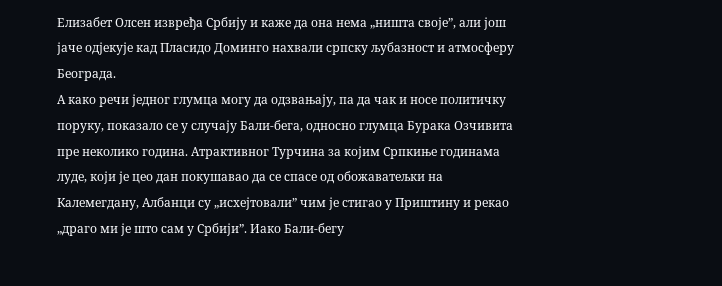Елизабет Олсен извређа Србију и каже да она нема „ништа своје”, али још јаче одјекује кад Пласидо Доминго нахвали српску љубазност и атмосферу Београда.
А како речи једног глумца могу да одзвањају, па да чак и носе политичку поруку, показало се у случају Бали-бега, односно глумца Бурака Озчивита пре неколико година. Атрактивног Турчина за којим Српкиње годинама луде, који је цео дан покушавао да се спасе од обожаватељки на Калемегдану, Албанци су „исхејтовали” чим је стигао у Приштину и рекао „драго ми је што сам у Србији”. Иако Бали-бегу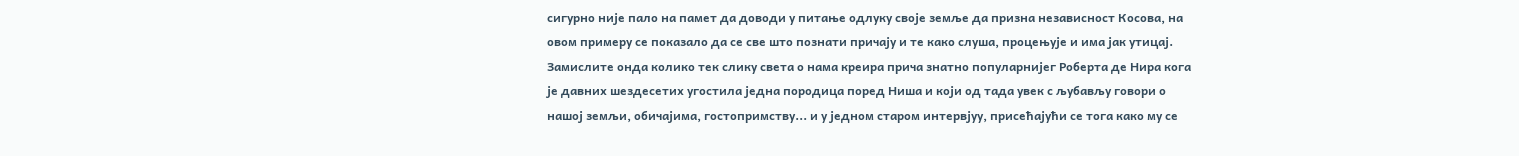сигурно није пало на памет да доводи у питање одлуку своје земље да призна независност Косова, на овом примеру се показало да се све што познати причају и те како слуша, процењује и има јак утицај.
Замислите онда колико тек слику света о нама креира прича знатно популарнијег Роберта де Нира кога је давних шездесетих угостила једна породица поред Ниша и који од тада увек с љубављу говори о нашој земљи, обичајима, гостопримству... и у једном старом интервјуу, присећајући се тога како му се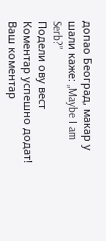допао Београд, макар у шали каже: „Maybe I am Serb?”
Подели ову вест
Комeнтар успeшно додат!
Ваш комeнтар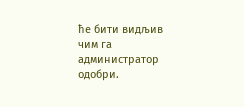ћe бити видљив чим га администратор одобри.